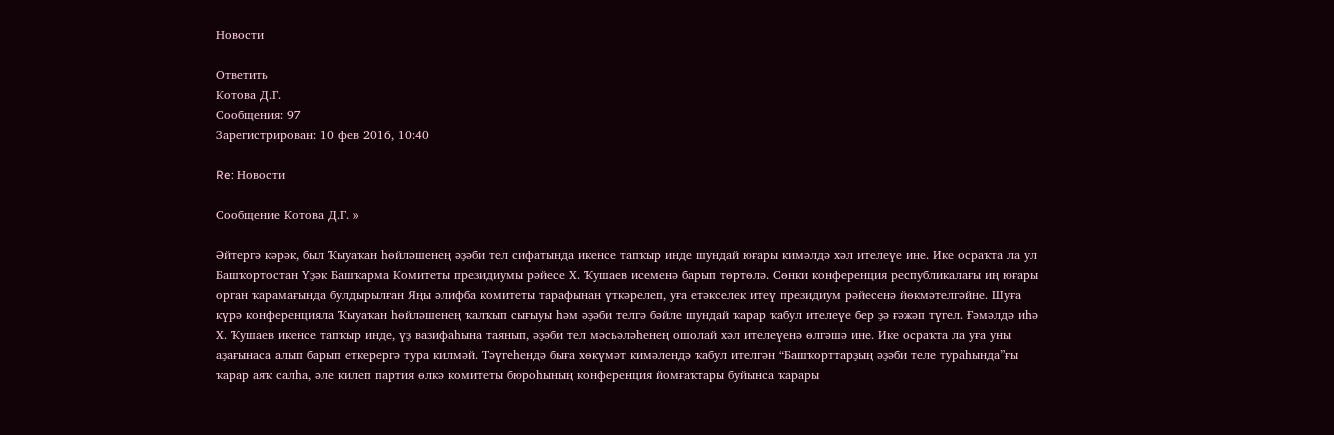Новости

Ответить
Котова Д.Г.
Сообщения: 97
Зарегистрирован: 10 фев 2016, 10:40

Re: Новости

Сообщение Котова Д.Г. »

Әйтергә кәрәк, был Ҡыуаҡан һөйләшенең әҙәби тел сифатында икенсе тапҡыр инде шундай юғары кимәлдә хәл ителеүе ине. Ике осраҡта ла ул Башҡортостан Үҙәк Башҡарма Комитеты президиумы рәйесе Х. Ҡушаев исеменә барып төртөлә. Сөнки конференция республикалағы иң юғары орган ҡарамағында булдырылған Яңы әлифба комитеты тарафынан үткәрелеп, уға етәкселек итеү президиум рәйесенә йөкмәтелгәйне. Шуға күрә конференцияла Ҡыуаҡан һөйләшенең ҡалҡып сығыуы һәм әҙәби телгә бәйле шундай ҡарар ҡабул ителеүе бер ҙә ғәжәп түгел. Ғәмәлдә иһә Х. Ҡушаев икенсе тапҡыр инде, үҙ вазифаһына таянып, әҙәби тел мәсьәләһенең ошолай хәл ителеүенә өлгәшә ине. Ике осраҡта ла уға уны аҙағынаса алып барып еткерергә тура килмәй. Тәүгеһендә быға хөкүмәт кимәлендә ҡабул ителгән “Башҡорттарҙың әҙәби теле тураһында”ғы ҡарар аяҡ салһа, әле килеп партия өлкә комитеты бюроһының конференция йомғаҡтары буйынса ҡарары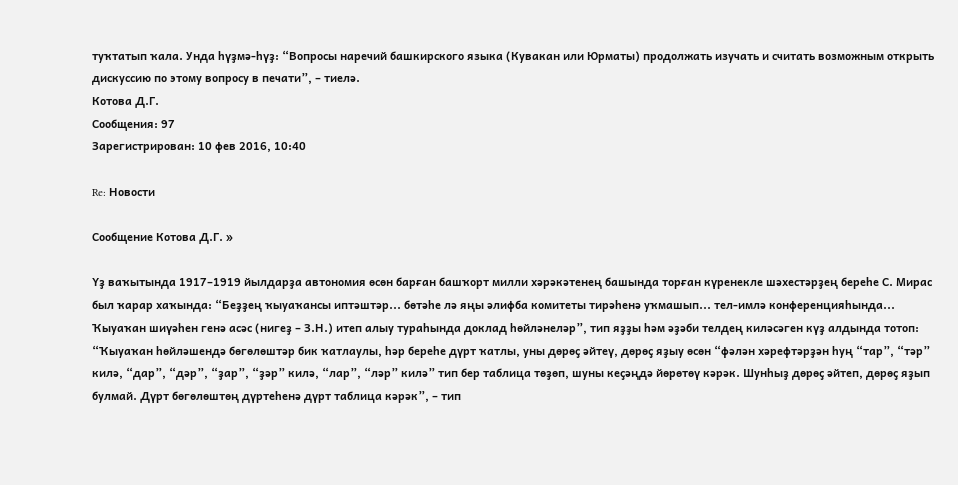туҡтатып ҡала. Унда һүҙмә-һүҙ: “Вопросы наречий башкирского языка (Кувакан или Юрматы) продолжать изучать и считать возможным открыть дискуссию по этому вопросу в печати”, – тиелә.
Котова Д.Г.
Сообщения: 97
Зарегистрирован: 10 фев 2016, 10:40

Re: Новости

Сообщение Котова Д.Г. »

Үҙ ваҡытында 1917–1919 йылдарҙа автономия өсөн барған башҡорт милли хәрәкәтенең башында торған күренекле шәхестәрҙең береһе С. Мирас был ҡарар хаҡында: “Беҙҙең ҡыуаҡансы иптәштәр... бөтәһе лә яңы әлифба комитеты тирәһенә уҡмашып... тел-имлә конференцияһында... Ҡыуаҡан шиүәһен генә асәс (нигеҙ – З.Н.) итеп алыу тураһында доклад һөйләнеләр”, тип яҙҙы һәм әҙәби телдең киләсәген күҙ алдында тотоп: “Ҡыуаҡан һөйләшендә бөгөлөштәр бик ҡатлаулы, һәр береһе дүрт ҡатлы, уны дөрөҫ әйтеү, дөрөҫ яҙыу өсөн “фәлән хәрефтәрҙән һуң “тар”, “тәр” килә, “дар”, “дәр”, “ҙар”, “ҙәр” килә, “лар”, “ләр” килә” тип бер таблица төҙөп, шуны кеҫәңдә йөрөтөү кәрәк. Шунһыҙ дөрөҫ әйтеп, дөрөҫ яҙып булмай. Дүрт бөгөлөштөң дүртеһенә дүрт таблица кәрәк”, – тип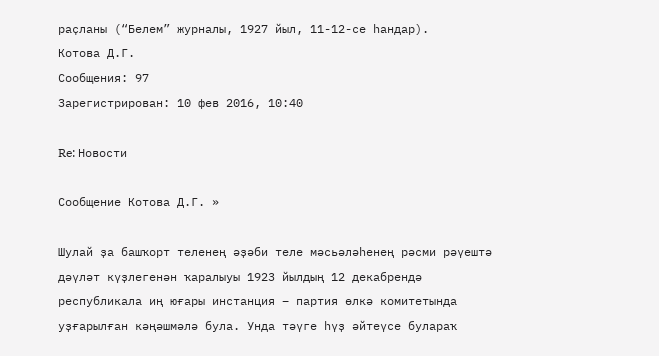раҫланы (“Белем” журналы, 1927 йыл, 11-12-се һандар).
Котова Д.Г.
Сообщения: 97
Зарегистрирован: 10 фев 2016, 10:40

Re: Новости

Сообщение Котова Д.Г. »

Шулай ҙа башҡорт теленең әҙәби теле мәсьәләһенең рәсми рәүештә дәүләт күҙлегенән ҡаралыуы 1923 йылдың 12 декабрендә республикала иң юғары инстанция – партия өлкә комитетында уҙғарылған кәңәшмәлә була. Унда тәүге һүҙ әйтеүсе булараҡ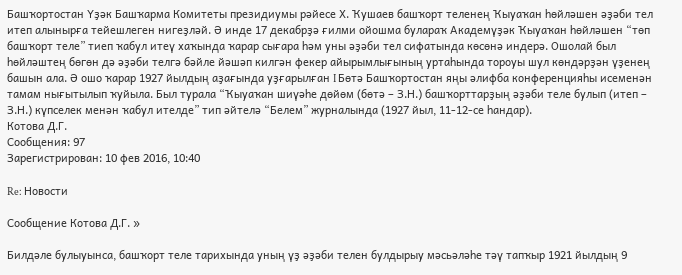Башҡортостан Үҙәк Башҡарма Комитеты президиумы рәйесе Х. Ҡушаев башҡорт теленең Ҡыуаҡан һөйләшен әҙәби тел итеп алынырға тейешлеген нигеҙләй. Ә инде 17 декабрҙә ғилми ойошма булараҡ Академүҙәк Ҡыуаҡан һөйләшен “төп башҡорт теле” тиеп ҡабул итеү хаҡында ҡарар сығара һәм уны әҙәби тел сифатында көсөнә индерә. Ошолай был һөйләштең бөгөн дә әҙәби телгә бәйле йәшәп килгән фекер айырымлығының уртаһында тороуы шул көндәрҙән үҙенең башын ала. Ә ошо ҡарар 1927 йылдың аҙағында уҙғарылған I Бөтә Башҡортостан яңы әлифба конференцияһы исеменән тамам нығытылып ҡуйыла. Был турала “Ҡыуаҡан шиүәһе дөйөм (бөтә – З.Н.) башҡорттарҙың әҙәби теле булып (итеп – З.Н.) күпселек менән ҡабул ителде” тип әйтелә “Белем” журналында (1927 йыл, 11-12-се һандар).
Котова Д.Г.
Сообщения: 97
Зарегистрирован: 10 фев 2016, 10:40

Re: Новости

Сообщение Котова Д.Г. »

Билдәле булыуынса, башҡорт теле тарихында уның үҙ әҙәби телен булдырыу мәсьәләһе тәү тапҡыр 1921 йылдың 9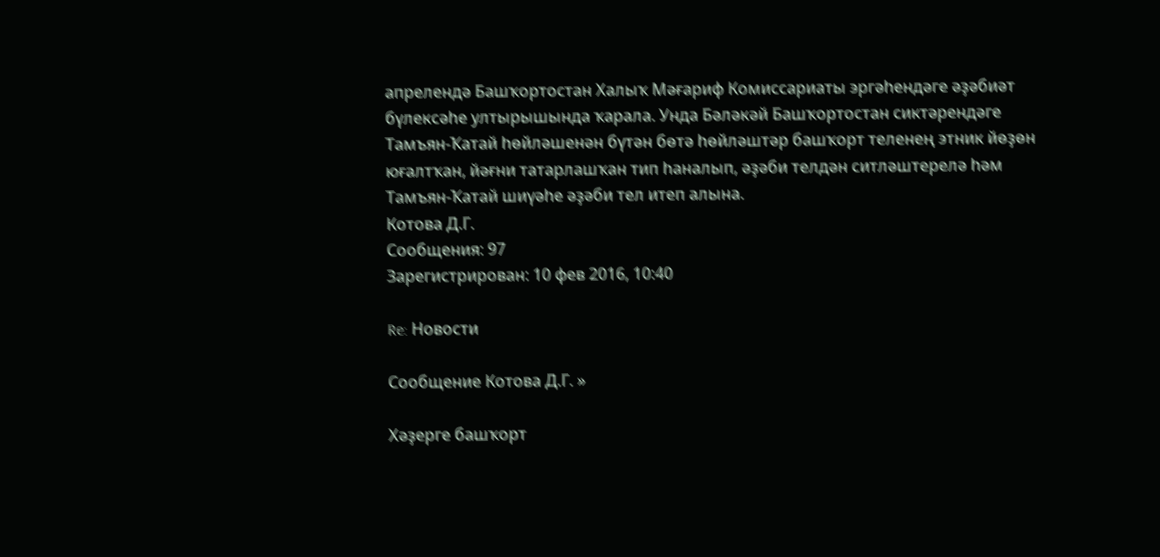апрелендә Башҡортостан Халыҡ Мәғариф Комиссариаты эргәһендәге әҙәбиәт бүлексәһе ултырышында ҡарала. Унда Бәләкәй Башҡортостан сиктәрендәге Тамъян-Ҡатай һөйләшенән бүтән бөтә һөйләштәр башҡорт теленең этник йөҙөн юғалтҡан, йәғни татарлашҡан тип һаналып, әҙәби телдән ситләштерелә һәм Тамъян-Ҡатай шиүәһе әҙәби тел итеп алына.
Котова Д.Г.
Сообщения: 97
Зарегистрирован: 10 фев 2016, 10:40

Re: Новости

Сообщение Котова Д.Г. »

Хәҙерге башҡорт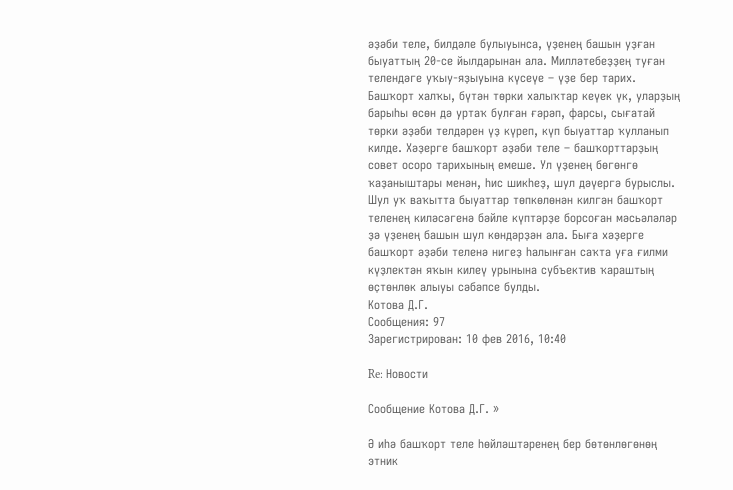әҙәби теле, билдәле булыуынса, үҙенең башын уҙған быуаттың 20-се йылдарынан ала. Милләтебеҙҙең туған телендәге уҡыу-яҙыуына күсеүе – үҙе бер тарих. Башҡорт халҡы, бүтән төрки халыҡтар кеүек үк, уларҙың барыһы өсөн дә уртаҡ булған ғәрәп, фарсы, сығатай төрки әҙәби телдәрен үҙ күреп, күп быуаттар ҡулланып килде. Хәҙерге башҡорт әҙәби теле – башҡорттарҙың совет осоро тарихының емеше. Ул үҙенең бөгөнгө ҡаҙаныштары менән, һис шикһеҙ, шул дәүергә бурыслы. Шул уҡ ваҡытта быуаттар төпкөлөнән килгән башҡорт теленең киләсәгенә бәйле күптәрҙе борсоған мәсьәләләр ҙә үҙенең башын шул көндәрҙән ала. Быға хәҙерге башҡорт әҙәби теленә нигеҙ һалынған саҡта уға ғилми күҙлектән яҡын килеү урынына субъектив ҡараштың өҫтөнлөк алыуы сәбәпсе булды.
Котова Д.Г.
Сообщения: 97
Зарегистрирован: 10 фев 2016, 10:40

Re: Новости

Сообщение Котова Д.Г. »

Ә иһә башҡорт теле һөйләштәренең бер бөтөнлөгөнөң этник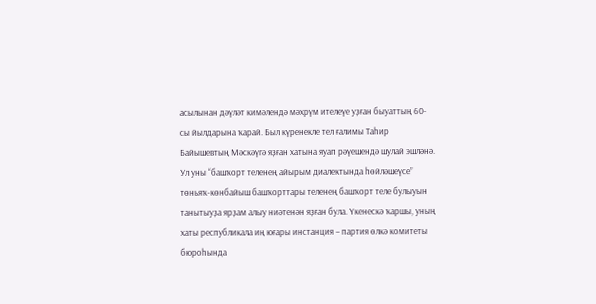асылынан дәүләт кимәлендә мәхрүм ителеүе уҙған быуаттың 60-сы йылдарына ҡарай. Был күренекле тел ғалимы Таһир Байышевтың Мәскәүгә яҙған хатына яуап рәүешендә шулай эшләнә. Ул уны “башҡорт теленең айырым диалектында һөйләшеүсе” төньяҡ-көнбайыш башҡорттары теленең башҡорт теле булыуын танытыуҙа ярҙам алыу ниәтенән яҙған була. Үкенескә ҡаршы, уның хаты республикала иң юғары инстанция – партия өлкә комитеты бюроһында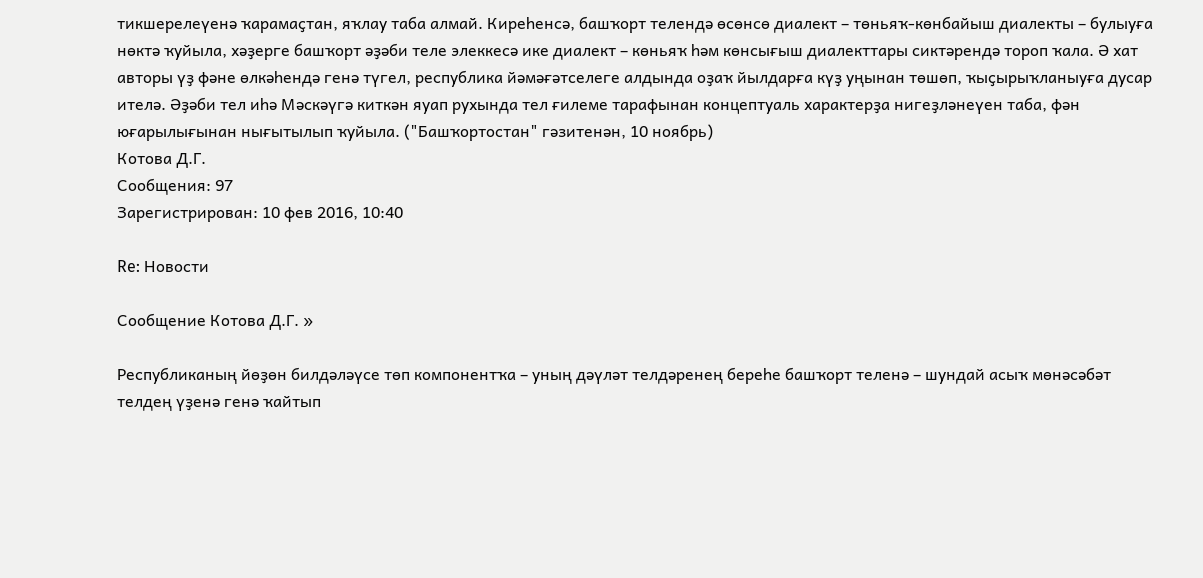тикшерелеүенә ҡарамаҫтан, яҡлау таба алмай. Киреһенсә, башҡорт телендә өсөнсө диалект – төньяҡ-көнбайыш диалекты – булыуға нөктә ҡуйыла, хәҙерге башҡорт әҙәби теле элеккесә ике диалект – көньяҡ һәм көнсығыш диалекттары сиктәрендә тороп ҡала. Ә хат авторы үҙ фәне өлкәһендә генә түгел, республика йәмәғәтселеге алдында оҙаҡ йылдарға күҙ уңынан төшөп, ҡыҫырыҡланыуға дусар ителә. Әҙәби тел иһә Мәскәүгә киткән яуап рухында тел ғилеме тарафынан концептуаль характерҙа нигеҙләнеүен таба, фән юғарылығынан нығытылып ҡуйыла. ("Башҡортостан" гәзитенән, 10 ноябрь)
Котова Д.Г.
Сообщения: 97
Зарегистрирован: 10 фев 2016, 10:40

Re: Новости

Сообщение Котова Д.Г. »

Республиканың йөҙөн билдәләүсе төп компонентҡа – уның дәүләт телдәренең береһе башҡорт теленә – шундай асыҡ мөнәсәбәт телдең үҙенә генә ҡайтып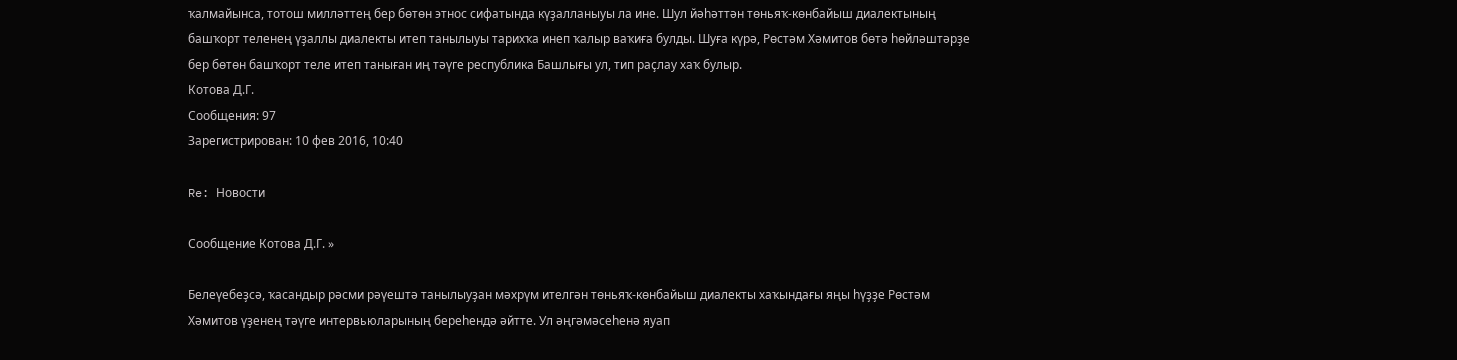ҡалмайынса, тотош милләттең бер бөтөн этнос сифатында күҙалланыуы ла ине. Шул йәһәттән төньяҡ-көнбайыш диалектының башҡорт теленең үҙаллы диалекты итеп танылыуы тарихҡа инеп ҡалыр ваҡиға булды. Шуға күрә, Рөстәм Хәмитов бөтә һөйләштәрҙе бер бөтөн башҡорт теле итеп таныған иң тәүге республика Башлығы ул, тип раҫлау хаҡ булыр.
Котова Д.Г.
Сообщения: 97
Зарегистрирован: 10 фев 2016, 10:40

Re: Новости

Сообщение Котова Д.Г. »

Белеүебеҙсә, ҡасандыр рәсми рәүештә танылыуҙан мәхрүм ителгән төньяҡ-көнбайыш диалекты хаҡындағы яңы һүҙҙе Рөстәм Хәмитов үҙенең тәүге интервьюларының береһендә әйтте. Ул әңгәмәсеһенә яуап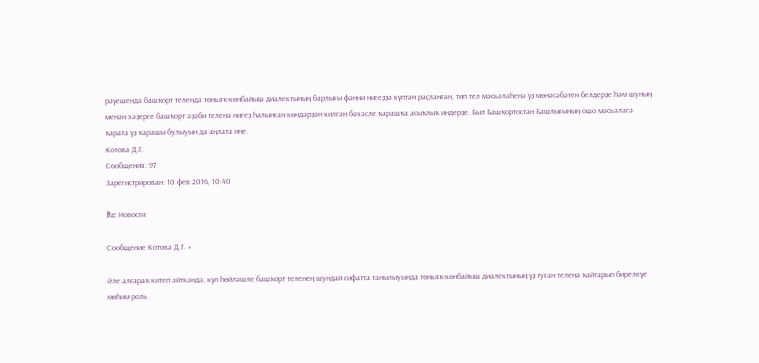рәүешендә башҡорт телендә төньяҡ-көнбайыш диалектының барлығы фәнни нигеҙҙә күптән раҫланған, тип тел мәсьәләһенә үҙ мөнәсәбәтен белдерҙе һәм шуның менән хәҙерге башҡорт әҙәби теленә нигеҙ һалынған көндәрҙән килгән бәхәсле ҡарашҡа асыҡлыҡ индерҙе. Был Башҡортостан Башлығының ошо мәсьәләгә ҡарата үҙ ҡарашы булыуын да аңлата ине.
Котова Д.Г.
Сообщения: 97
Зарегистрирован: 10 фев 2016, 10:40

Re: Новости

Сообщение Котова Д.Г. »

Әле алғараҡ китеп әйткәндә, күп һөйләшле башҡорт теленең шундай сифатта танылыуында төньяҡ-көнбайыш диалектының үҙ туған теленә ҡайтарып бирелеүе мөһим роль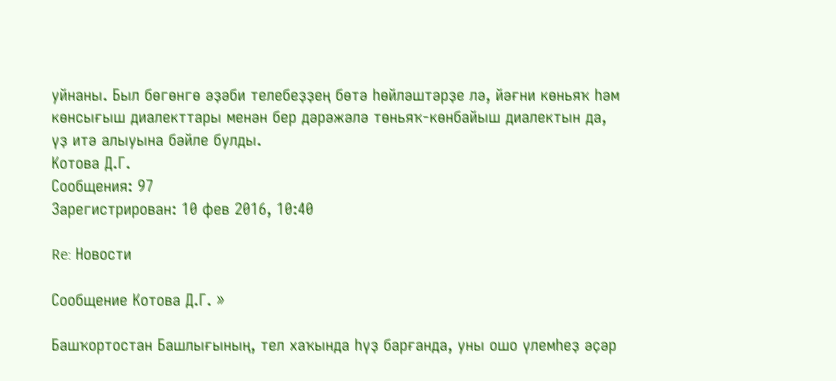уйнаны. Был бөгөнгө әҙәби телебеҙҙең бөтә һөйләштәрҙе лә, йәғни көньяҡ һәм көнсығыш диалекттары менән бер дәрәжәлә төньяҡ-көнбайыш диалектын да, үҙ итә алыуына бәйле булды.
Котова Д.Г.
Сообщения: 97
Зарегистрирован: 10 фев 2016, 10:40

Re: Новости

Сообщение Котова Д.Г. »

Башҡортостан Башлығының, тел хаҡында һүҙ барғанда, уны ошо үлемһеҙ әҫәр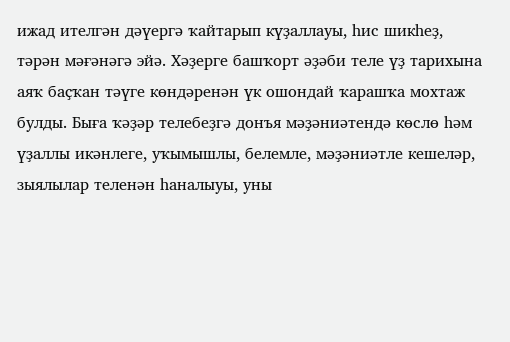ижад ителгән дәүергә ҡайтарып күҙаллауы, һис шикһеҙ, тәрән мәғәнәгә эйә. Хәҙерге башҡорт әҙәби теле үҙ тарихына аяҡ баҫҡан тәүге көндәренән үк ошондай ҡарашҡа мохтаж булды. Быға ҡәҙәр телебеҙгә донъя мәҙәниәтендә көслө һәм үҙаллы икәнлеге, уҡымышлы, белемле, мәҙәниәтле кешеләр, зыялылар теленән һаналыуы, уны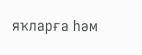яҡларға һәм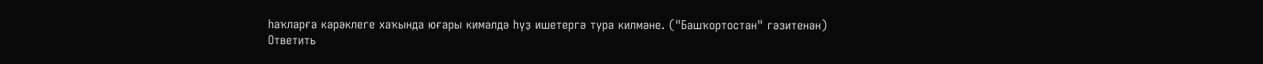һаҡларға кәрәклеге хаҡында юғары кимәлдә һүҙ ишетергә тура килмәне. ("Башҡортостан" гәзитенән)
Ответить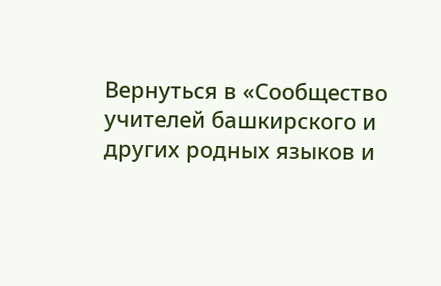Вернуться в «Сообщество учителей башкирского и других родных языков и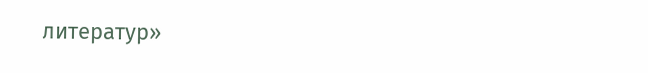литератур»